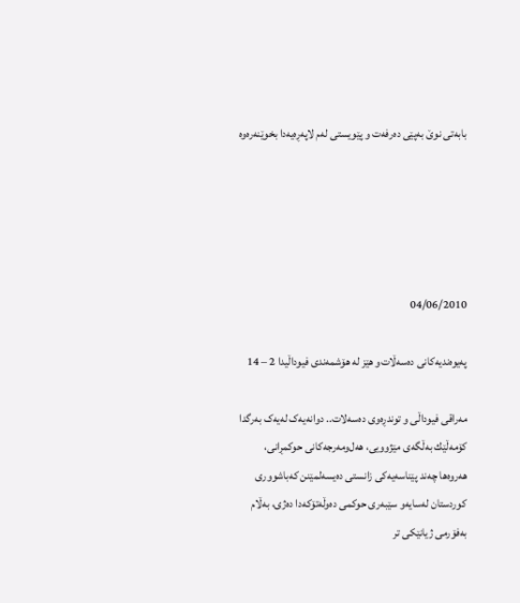بابەتی نوێ بەپێی دەرفەت و پێویستی لەم لاپەڕەیەدا بخوێنەرەوە





04/06/2010

په‌یوه‌ندیه‌كانی ده‌سه‌ڵات‌و هێز له هۆشمه‌ندی فیوداڵیدا 2 – 14

مه‌راقی فیوداڵی و توندڕەوی دەسەلات.. دوانەیەک لەیەک بەرگدا
كۆمه‌ڵێك به‌ڵگه‌ی مێژوویی، هه‌ل‌ومه‌رجه‌كانی حوكمڕانی، هه‌روه‌ها چه‌ند پێناسه‌یه‌كی زانستی ده‌یسه‌لمێنن كه‌باشووری كوردستان له‌سایه‌و سێبه‌ری حوكمی ده‌وڵه‌تۆكه‌دا ده‌ژی، به‌ڵام به‌فۆرمی ژیانێكی تر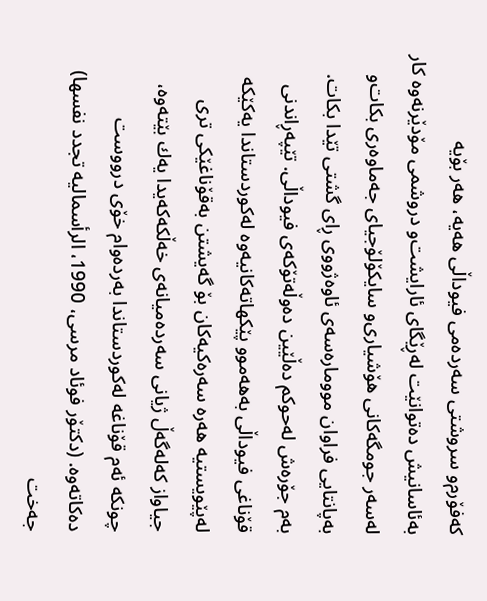كه‌فۆرم‌و سروشتی سه‌رده‌می فیوداڵی هه‌یه‌، هه‌ر بۆیه‌ به‌ئاسانیش ده‌توانێت له‌ڕێگای ئارایشت‌و دروشمی مۆدێرنه‌وه‌ كار له‌سه‌ر جومگه‌كانی هۆشیاری‌و سایكۆلۆجیای جه‌ماوه‌ری بكات‌و به‌پانتایی فراوان مووماره‌سه‌ی ئاوه‌ژووی ڕای گشتی تێدا بكات. به‌م جۆره‌ش له‌حوكم ده‌ڵێین ده‌وڵه‌تۆكه‌ی فیوداڵی. تێپه‌ڕاندنی قۆناغی فیوداڵی به‌هه‌موو پێكهاته‌كانیه‌وه‌ له‌كوردستاندا یه‌كێكه‌ له‌پێویستیه‌ هه‌ره‌ سه‌ره‌كیه‌كان بۆ گه‌یشتن به‌قۆناغێكی تری جیاواز كه‌له‌گه‌ڵ ژیانی سه‌رده‌میانه‌ی خه‌ڵكه‌كه‌یدا یه‌ك بێته‌وه‌، چونكه‌ ئه‌م قۆناغه‌ له‌كوردستاندا به‌رده‌وام خۆی درووست ده‌كاته‌وه‌. (دكتۆر فوئاد مرسی، 1990، الرأسمالیه‌ تجدد نفسها) جه‌خت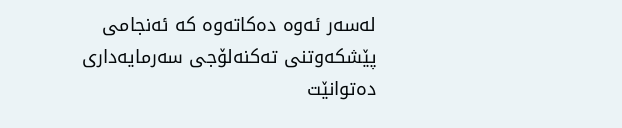له‌سه‌ر ئه‌وه‌ ده‌كاته‌وه‌ كه‌ ئه‌نجامی پێشكه‌وتنی ته‌كنه‌لۆجی سه‌رمایه‌داری ده‌توانێت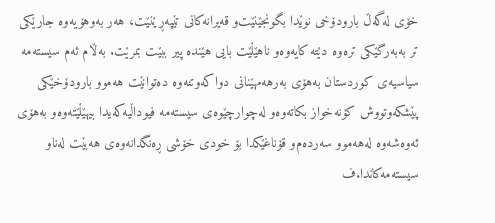خۆی له‌گه‌ڵ بارودۆخی نوێدا بگونجێنێت‌و قه‌یرانه‌كانی تێپه‌ڕێنێت، هه‌ر به‌وهۆیه‌وه‌ جارێكی تر به‌به‌رگێكی تره‌وه‌ دێته‌ كایه‌وه‌‌و ناهێڵێت بایی هێنده‌ پیر ببێت بمرێت. به‌ڵام ئه‌م سیسته‌مه‌ سیاسیه‌ی كوردستان به‌هۆی به‌رهه‌مهێنانی دواكه‌وتنه‌وه‌ ده‌توانێت هه‌موو بارودۆخێكی پێشكه‌وتووش كۆنه‌خواز بكاته‌وه‌و له‌چوارچێوه‌ی سیسته‌مه‌ فیوداڵیه‌كه‌یدا بیهێڵێته‌وه‌‌و به‌هۆی ئه‌وه‌شه‌وه‌ له‌هه‌موو سه‌رده‌م‌و قۆناغێكدا بۆ خودی خۆشی ڕه‌نگدانه‌وه‌ی هه‌بێت له‌ناو سیسته‌مه‌كاندا.ف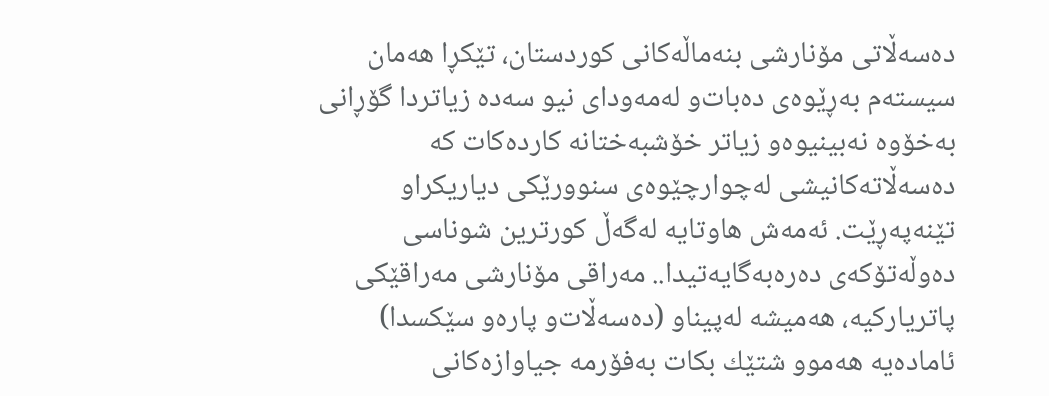ده‌سه‌ڵاتی مۆنارشی بنه‌ماڵه‌كانی كوردستان، تێكڕا هه‌مان سیسته‌م به‌ڕێوه‌ی ده‌بات‌و له‌مه‌ودای نیو سه‌ده‌ زیاتردا گۆڕانی به‌خۆوه‌ نه‌بینیوه‌‌و زیاتر خۆشبه‌ختانه‌ كارده‌كات كه‌ ده‌سه‌ڵاته‌كانیشی له‌چوارچێوه‌ی سنوورێكی دیاریكراو تێنه‌په‌ڕێت. ئه‌مه‌ش هاوتایه‌ له‌گه‌ڵ كورترین شوناسی ده‌وڵه‌تۆكه‌ی ده‌ره‌به‌گایه‌تیدا.. مه‌راقی مۆنارشی مه‌راقێكی پاتریاركیه‌، هه‌میشه‌ له‌پیناو (ده‌سه‌ڵات‌و پاره‌و سێكسدا) ئاماده‌یه‌ هه‌موو شتێك بكات به‌فۆرمه‌ جیاوازه‌كانی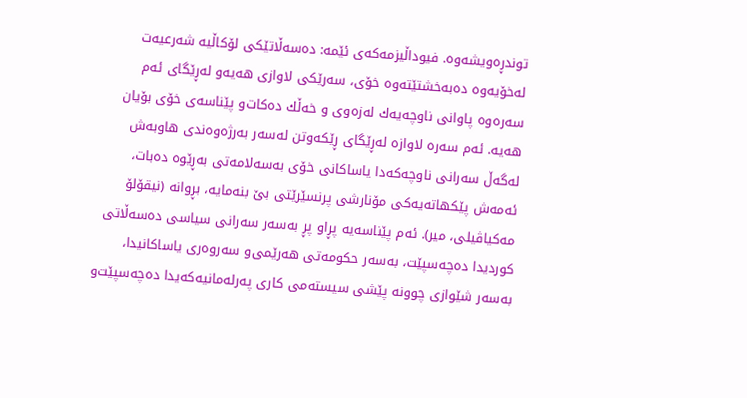توندڕه‌ویشه‌وه‌. فیوداڵیزمه‌كه‌ی ئێمه‌: ده‌سه‌ڵاتێكی لۆكاڵیه‌ شه‌رعیه‌ت له‌خۆیه‌وه‌ ده‌به‌خشتێته‌وه‌ خۆی، سه‌رێكی لاوازی هه‌یه‌‌و له‌ڕێگای ئه‌م سه‌ره‌وه‌ پاوانی ناوچه‌یه‌ك له‌زه‌وی ‌و خه‌ڵك ده‌كات‌و پێناسه‌ی خۆی بۆیان هه‌یه‌. ئه‌م سه‌ره‌ لاوازه‌ له‌ڕێگای ڕێكه‌وتن له‌سه‌ر به‌رژه‌وه‌ندی هاوبه‌ش له‌گه‌ڵ سه‌رانی ناوچه‌كه‌دا یاساكانی خۆی به‌سه‌لامه‌تی به‌ڕێوه‌ ده‌بات، ئه‌مه‌ش پێكهاته‌یه‌كی مۆنارشی پرنسێرێتی بێ بنه‌مایه‌، بڕوانه‌ (نیقۆلۆ مه‌كیاڤیلی، میر). ئه‌م پێناسه‌یه‌ پڕاو پڕ به‌سه‌ر سه‌رانی سیاسی ده‌سه‌ڵاتی كوردیدا ده‌چه‌سپێت، به‌سه‌ر حكومه‌تی هه‌رێمی‌و سه‌روه‌ری یاساكانیدا، به‌سه‌ر شێوازی چوونه‌ پێشی سیسته‌می كاری په‌رله‌مانیه‌كه‌یدا ده‌چه‌سپێت‌و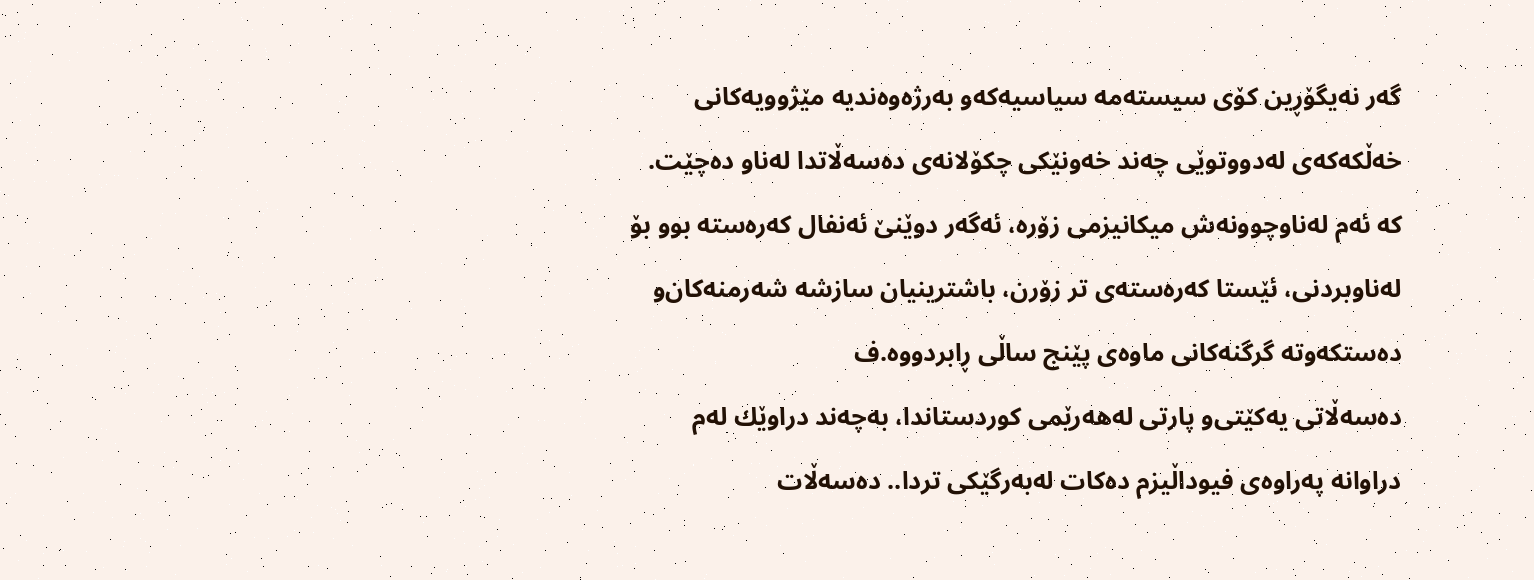گه‌ر نه‌یگۆڕین كۆی سیسته‌مه‌ سیاسیه‌كه‌‌و به‌رژه‌وه‌ندیه‌ مێژوویه‌كانی خه‌ڵكه‌كه‌ی له‌دووتوێی چه‌ند خه‌ونێكی چكۆلانه‌ی ده‌سه‌ڵاتدا له‌ناو ده‌چێت. كه‌ ئه‌م له‌ناوچوونه‌ش میكانیزمی زۆره‌، ئه‌گه‌ر دوێنێ ئه‌نفال كه‌ره‌سته‌ بوو بۆ له‌ناوبردنی، ئێستا كه‌ره‌سته‌ی تر زۆرن، باشترینیان سازشه‌ شه‌رمنه‌كان‌و ده‌ستكه‌وته‌ گرگنه‌كانی ماوه‌ی پێنج ساڵی ڕابردووه‌.ف
ده‌سه‌ڵاتی یه‌كێتی‌و پارتی له‌هه‌رێمی كوردستاندا، به‌چه‌ند دراوێك له‌م دراوانه‌ په‌راوه‌ی فیوداڵیزم ده‌كات له‌به‌رگێكی تردا.. ده‌سه‌ڵات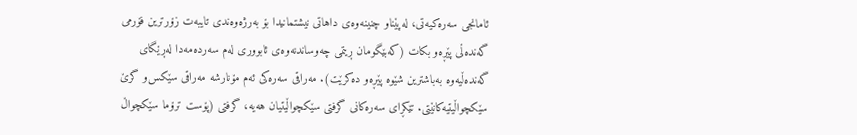ئامانجی سه‌ره‌كیه‌تی، له‌پێناو چنینه‌وه‌ی داهاتی نیشتمانیدا بۆ به‌رژه‌وه‌ندی تایبه‌ت زۆرترین فۆرمی گه‌نده‌ڵی پێڕه‌و بكات (كه‌بێگومان ڕیتمی چه‌وساندنه‌وه‌ی ئابووری له‌م سه‌رده‌مه‌دا له‌ڕێگای گه‌نده‌ڵیه‌وه‌ به‌باشترین شێوه‌ پێڕه‌و ده‌كرێت). مه‌راقی سه‌ره‌كی ئه‌م مۆنارشه‌ مه‌راقی سێكس‌و گرێ سێكچواڵیتیه‌كانێتی. تێكڕای سه‌ره‌كانی گرفتی سێكچواڵیتیان هه‌یه‌، گرفتی (پۆست ترۆما سێكچواڵ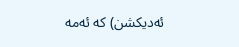ئه‌دیكشن) كه‌ ئه‌مه‌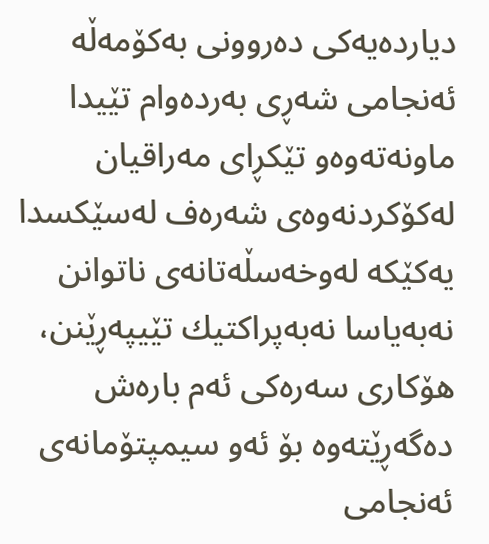دیارده‌یه‌كی ده‌روونی به‌كۆمه‌ڵه‌ ئه‌نجامی شه‌ڕی به‌رده‌وام تێیدا ماونه‌ته‌وه‌و تێكڕای مه‌راقیان له‌كۆكردنه‌وه‌ی شه‌ره‌ف له‌سێكسدا یه‌كێكه‌ له‌وخه‌سڵه‌تانه‌ی ناتوانن نه‌به‌یاسا نه‌به‌پراكتیك تێیپه‌ڕێنن، هۆكاری سه‌ره‌كی ئه‌م باره‌ش ده‌گه‌ڕێته‌وه‌ بۆ ئه‌و سیمپتۆمانه‌ی ئه‌نجامی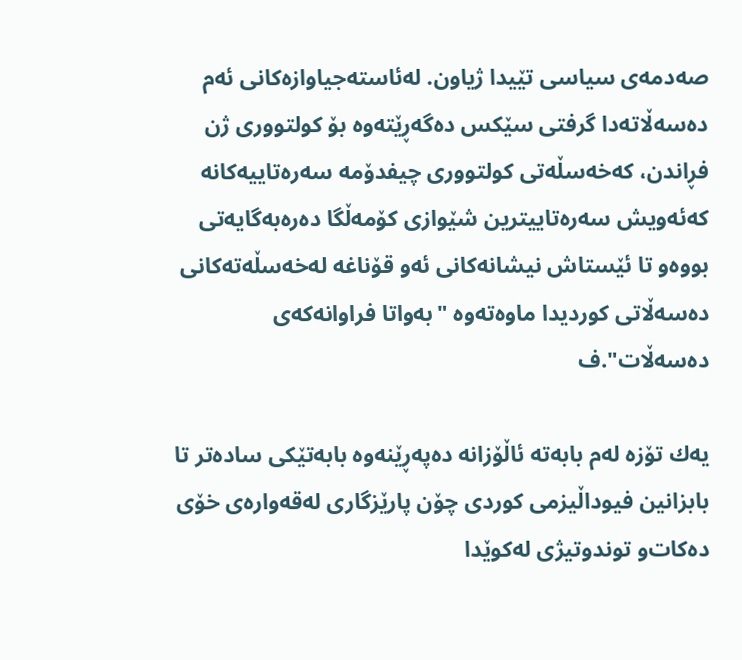صه‌دمه‌ی سیاسی تێیدا ژیاون. له‌ئاسته‌جیاوازه‌كانی ئه‌م ده‌سه‌ڵاته‌دا گرفتی سێكس ده‌گه‌ڕێته‌وه‌ بۆ كولتووری ژن فڕاندن، كه‌خه‌سڵه‌تی كولتووری چیفدۆمه‌ سه‌ره‌تاییه‌كانه‌ كه‌ئه‌ویش سه‌ره‌تاییترین شێوازی كۆمه‌ڵگا ده‌ره‌به‌گایه‌تی بووه‌‌و تا ئێستاش نیشانه‌كانی ئه‌و قۆناغه‌ له‌خه‌سڵه‌ته‌كانی ده‌سه‌ڵاتی كوردیدا ماوه‌ته‌وه‌ "به‌واتا فراوانه‌كه‌ی ده‌سه‌ڵات".ف

یه‌ك تۆزه‌ له‌م بابه‌ته‌ ئاڵۆزانه‌ ده‌په‌ڕێنه‌وه‌ بابه‌تێكی ساده‌تر تا بابزانین فیوداڵیزمی كوردی چۆن پارێزگاری له‌قه‌واره‌ی خۆی ده‌كات‌و توندوتیژی له‌كوێدا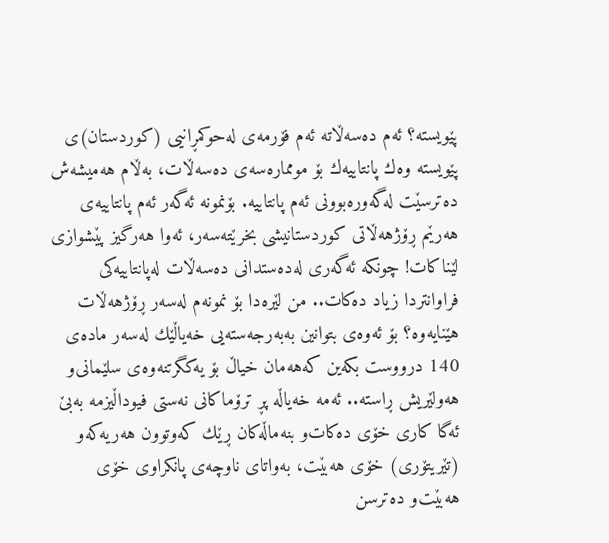پێویسته‌؟ ئه‌م ده‌سه‌ڵاته‌ ئه‌م فۆرمه‌ی له‌حوكمڕانیی (كوردستان)ی پێویسته‌ وه‌ك پانتاییه‌ك بۆ مومماره‌سه‌ی ده‌سه‌ڵات، به‌ڵام هه‌میشه‌ش ده‌ترسێت له‌گه‌وره‌بوونی ئه‌م پانتاییه‌. بۆنمونه‌ ئه‌گه‌ر ئه‌م پانتاییه‌ی هه‌رێم ڕۆژهه‌ڵاتی كوردستانیشی بخرێته‌سه‌ر، ئه‌وا هه‌رگیز پێشوازی لێناكات! چونكه‌ ئه‌گه‌ری له‌ده‌ستدانی ده‌سه‌ڵات له‌پانتاییه‌كی فراوانتردا زیاد ده‌كات.. من لێره‌دا بۆ نمونه‌م له‌سه‌ر ڕۆژهه‌ڵات هێنایه‌وه‌؟ بۆ ئه‌وه‌ی بتوانین به‌به‌رجه‌سته‌یی خه‌یاڵێك له‌سه‌ر ماده‌ی 140 درووست بكه‌ین كه‌هه‌مان خیاڵ بۆ یه‌كگرتنه‌وه‌ی سلێمانی‌و هه‌ولێریش ڕاسته‌.. ئه‌مه‌ خه‌یاڵه‌ پڕ ترۆماكانی نه‌ستی فیوداڵیزمه‌ به‌بێ ئه‌گا كاری خۆی ده‌كات‌و بنه‌ماڵه‌كان ڕێك كه‌وتوون هه‌ریه‌كه‌و (تێریتۆری) خۆی هه‌بێت، به‌واتای ناوچه‌ی پانكراوی خۆی هه‌بێت‌و ده‌ترسن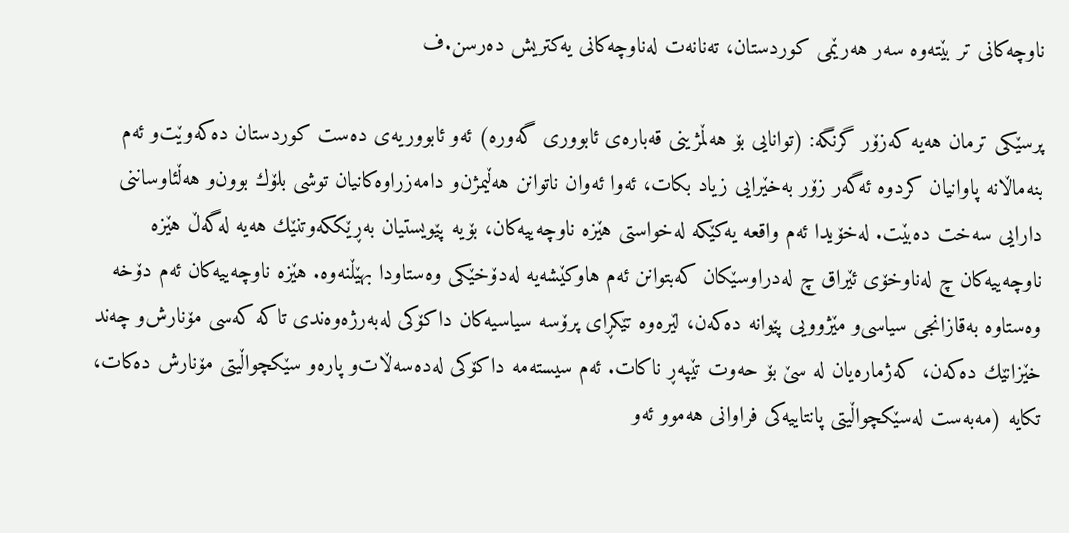ناوچه‌كانی تر بێته‌وه‌ سه‌ر هه‌رێمی كوردستان، ته‌نانه‌ت له‌ناوچه‌كانی یه‌كتریش ده‌رسن.ف

پرسێكی ترمان هه‌یه‌ كه‌زۆر گرنگه‌: (توانایی بۆ هه‌ڵمژینی قه‌باره‌ی ئابووری گه‌وره‌) ئه‌و ئابووریه‌ی ده‌ست كوردستان ده‌كه‌وێت‌و ئه‌م بنه‌ماڵانه‌ پاوانیان كردوه‌ ئه‌گه‌ر زۆر به‌خێرایی زیاد بكات، ئه‌وا ئه‌وان ناتوانن هه‌ڵیمژن‌و دامه‌زراوه‌كانیان توشی بلۆك بوون‌و هه‌ڵئاوساننی دارایی سه‌خت ده‌بێت. له‌خۆیدا ئه‌م واقعه‌ یه‌كێكه‌ له‌خواستی هێزه‌ ناوچه‌ییه‌كان، بۆیه‌ پێویستیان به‌ڕێككه‌وتنێك هه‌یه‌ له‌گه‌ڵ هێزه‌ ناوچه‌ییه‌كان چ له‌ناوخۆی ئێراق چ له‌دراوسێكان كه‌بتوانن ئه‌م هاوكێشه‌یه‌ له‌دۆخێكی وه‌ستاودا بهێڵنه‌وه‌. هێزه‌ ناوچه‌ییه‌كان ئه‌م دۆخه‌ وه‌ستاوه‌ به‌قازانجی سیاسی‌و مێژوویی پێوانه‌ ده‌كه‌ن، لێره‌وه‌ تێكڕای پرۆسه‌ سیاسیه‌كان داكۆكی له‌به‌رژه‌وه‌ندی تاكه‌ كه‌سی مۆنارش‌و چه‌ند خێزانێك ده‌كه‌ن، كه‌ژماره‌یان له‌ سێ بۆ حه‌وت تێپه‌ڕ ناكات. ئه‌م سیسته‌مه‌ داكۆكی له‌ده‌سه‌ڵات‌و پاره‌و سێكچواڵیتی مۆنارش ده‌كات، تكایه‌ (مه‌به‌ست له‌سێكچواڵیتی پانتاییه‌كی فراوانی هه‌موو ئه‌و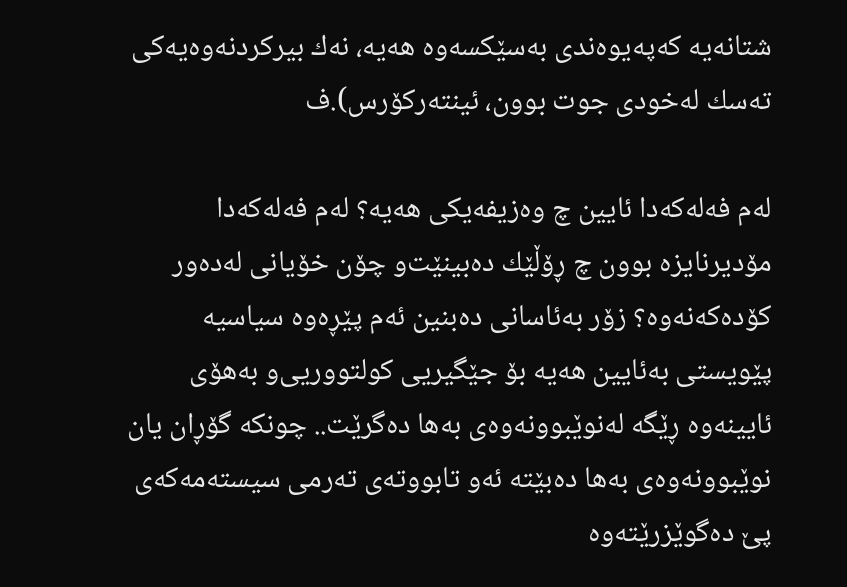شتانه‌یه‌ كه‌په‌یوه‌ندی به‌سێكسه‌وه‌ هه‌یه‌، نه‌ك بیركردنه‌وه‌یه‌كی ته‌سك له‌خودی جوت بوون، ئینته‌ركۆرس).ف

له‌م فه‌له‌كه‌دا ئایین چ وه‌زیفه‌یكی هه‌یه‌؟ له‌م فه‌له‌كه‌دا مۆدیرنایزه‌ بوون چ ڕۆڵێك ده‌بینێت‌و چۆن خۆیانی له‌ده‌ور كۆده‌كه‌نه‌وه‌؟ زۆر به‌ئاسانی ده‌بنین ئه‌م پێڕه‌وه‌ سیاسیه‌ پێویستی به‌ئایین هه‌یه‌ بۆ جێگیریی كولتووریی‌و به‌هۆی ئایینه‌وه‌ ڕێگه‌ له‌نوێبوونه‌وه‌ی به‌ها ده‌گرێت.. چونكه‌ گۆڕان یان نوێبوونه‌وه‌ی به‌ها ده‌بێته‌ ئه‌و تابووته‌ی ته‌رمی سیسته‌مه‌كه‌ی پێ ده‌گوێزرێته‌وه‌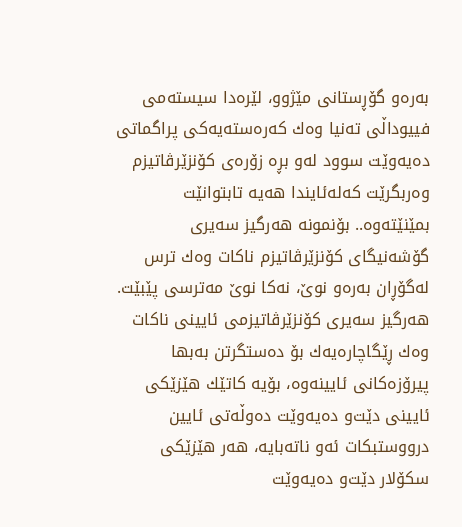به‌ره‌و گۆڕستانی مێژوو، لێره‌دا سیسته‌می فییوداڵی ته‌نیا وه‌ك كه‌ره‌سته‌یه‌كی پراگماتی ده‌یه‌وێت سوود له‌و بڕه‌ زۆره‌ی كۆنزێرڤاتیزم وه‌ربگرێت كه‌له‌ئایندا هه‌یه‌ تابتوانێت بمێنێته‌وه‌.. بۆنمونه‌ هه‌رگیز سه‌یری گۆشه‌نیگای كۆنزێرڤاتیزم ناكات وه‌ك ترس له‌گۆڕان به‌ره‌و نوێ، نه‌كا نوێ مه‌ترسی پێبێت. هه‌رگیز سه‌یری كۆنزێرڤاتیزمی ئایینی ناكات وه‌ك ڕێگاچاره‌یه‌ك بۆ ده‌ستگرتن به‌بها پیرۆزه‌كانی ئایینه‌وه‌، بۆیه‌ كاتێك هێزێكی ئایینی دێت‌و ده‌یه‌وێت ده‌وڵه‌تی ئایین درووستبكات ئه‌و ناته‌بایه‌، هه‌ر هێزێكی سكۆلار دێت‌و ده‌یه‌وێت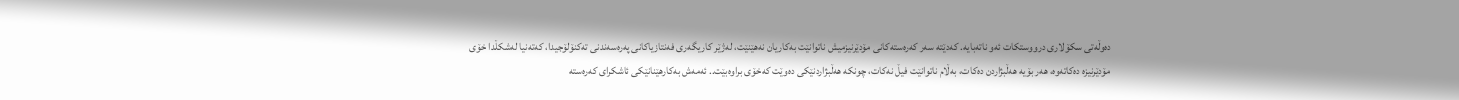ده‌وڵه‌تی سكۆلاری درووستكات ئه‌و ناته‌بایه‌. كه‌دێته‌ سه‌ر كه‌ره‌سته‌كانی مۆدێرنیزمیش ناتوانێت به‌كاریان نه‌هێنێت، له‌ژێر كاریگه‌ری فه‌نتازیاكانی په‌ره‌سه‌ندنی ته‌كنۆلۆجیدا، كه‌ته‌نیا له‌شكڵدا خۆی مۆدێرنیزه‌ ده‌كاته‌وه‌، هه‌ر بۆیه‌ هه‌ڵبژاردن ده‌كات، به‌ڵام ناتوانێت فیڵ نه‌كات، چونكه‌ هه‌ڵبژاردنێكی ده‌وێت كه‌خۆی براوه‌بێت.. ئه‌مه‌ش به‌كارهێنانێكی ئاشكرای كه‌ره‌سته‌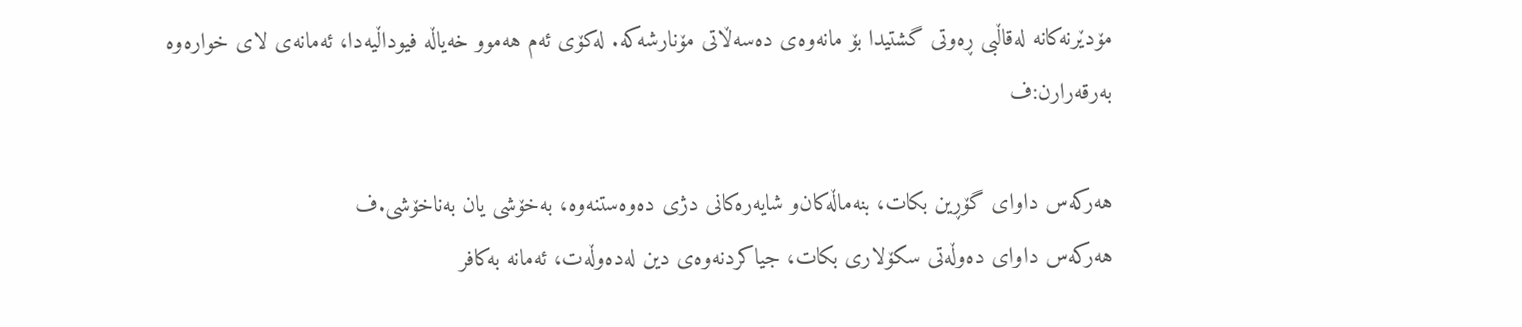مۆدێرنه‌كانه‌ له‌قاڵبی ڕه‌وتی گشتیدا بۆ مانه‌وه‌ی ده‌سه‌ڵاتی مۆنارشه‌كه‌. له‌كۆی ئه‌م هه‌موو خه‌یاڵه‌ فیوداڵیه‌دا، ئه‌مانه‌ی لای خواره‌وه‌ به‌رقه‌رارن:ف

هه‌ركه‌س داوای گۆڕین بكات، بنه‌ماڵه‌كان‌و شایه‌ره‌كانی دژی ده‌وه‌ستنه‌وه‌، به‌خۆشی یان به‌ناخۆشی.ف
هه‌ركه‌س داوای ده‌وڵه‌تی سكۆلاری بكات، جیاكردنه‌وه‌ی دین له‌ده‌وڵه‌ت، ئه‌مانه‌ به‌كافر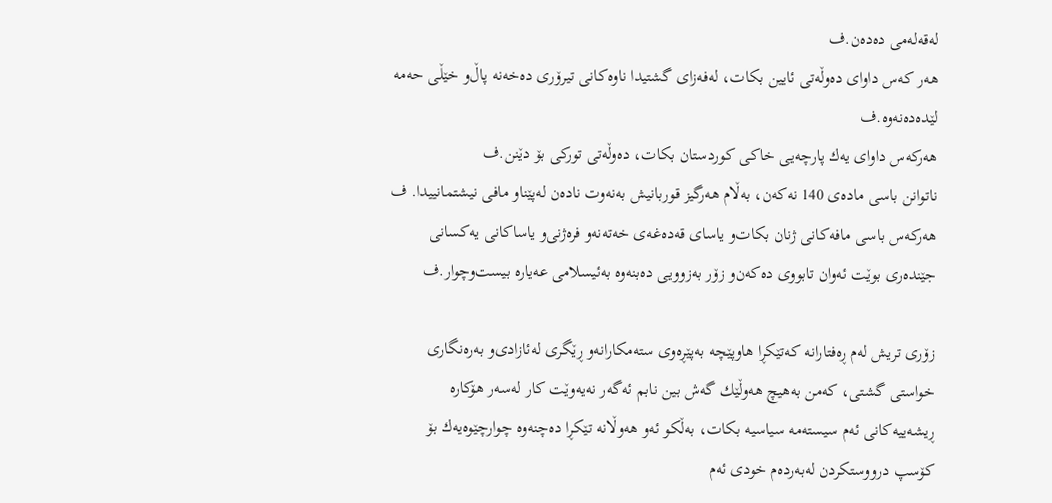له‌قه‌له‌می ده‌ده‌ن.ف
هه‌ر كه‌س داوای ده‌وڵه‌تی ئایین بكات، له‌فه‌زای گشتیدا ناوه‌كانی تیرۆری ده‌خه‌نه‌ پاڵ‌و خێڵی حه‌مه‌ لێده‌ده‌نه‌وه‌.ف
هه‌ركه‌س داوای یه‌ك پارچه‌یی خاكی كوردستان بكات، ده‌وڵه‌تی توركی بۆ دێنن.ف
ناتوانن باسی ماده‌ی 140 نه‌كه‌ن، به‌ڵام هه‌رگیز قوربانیش به‌نه‌وت ناده‌ن له‌پێناو مافی نیشتمانییدا. ف
هه‌ركه‌س باسی مافه‌كانی ژنان بكات‌و یاسای قه‌ده‌غه‌ی خه‌ته‌نه‌و فره‌ژنی‌و یاساكانی یه‌كسانی جێنده‌ری بوێت ئه‌وان تابووی ده‌كه‌ن‌و زۆر به‌زوویی ده‌بنه‌وه‌ به‌ئیسلامی عه‌یاره‌ بیست‌وچوار.ف

زۆری تریش له‌م ڕه‌فتارانه‌ كه‌تێكڕا هاوپێچه‌ به‌پێڕه‌وی سته‌مكارانه‌‌و ڕێگری له‌ئازادی‌و به‌ره‌نگاری خواستی گشتی، كه‌من به‌هیچ هه‌وڵێك گه‌ش بین نابم ئه‌گه‌ر نه‌یه‌وێت كار له‌سه‌ر هۆكاره‌ ڕیشه‌ییه‌كانی ئه‌م سیسته‌مه‌ سیاسیه‌ بكات، به‌ڵكو ئه‌و هه‌وڵانه‌ تێكڕا ده‌چنه‌وه‌ چوارچێوه‌یه‌ك بۆ كۆسپ درووستكردن له‌به‌رده‌م خودی ئه‌م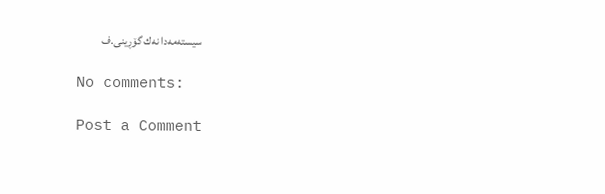سیسته‌مه‌دا نه‌ك گۆڕینی.ف

No comments:

Post a Comment